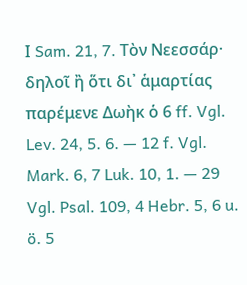Ι Sam. 21, 7. Τὸν Νεεσσάρ· δηλοῖ ἢ ὅτι δι᾿ ἁμαρτίας παρέμενε Δωὴκ ὁ 6 ff. Vgl. Lev. 24, 5. 6. — 12 f. Vgl. Mark. 6, 7 Luk. 10, 1. — 29 Vgl. Psal. 109, 4 Hebr. 5, 6 u. ö. 5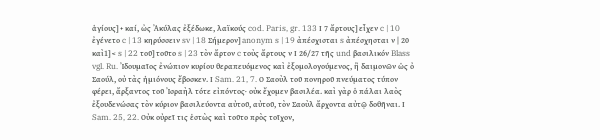ἁγίους] + καί, ὠς Ἀκύλας ἐξέδωκε, λαϊκούς cod. Paris, gr. 133 Ι 7 ἄρτους] εἶχεν c | 10 ἐγένετο c | 13 κηρύσσειν sv | 18 Σήμερον] anonym s | 19 ἀπέσχισται s ἀπέσχησται ν | 20 καὶ1] < s | 22 τοῦ] τοῦτο s | 23 τὸν ἄρτον c τοὺς ἄρτους ν Ι 26/27 τῆς und βασιλικόν Blass vgl. Ru. Ἰδουμαῖος ἐνώπιον κυρίου θεραπευόμενος καὶ ἐξομολογούμενος, ἢ δαιμονῶν ὡς ὀ Σαούλ, οὐ τὰς ἡμιόνους ἔβοσκεν. Ι Sam. 21, 7. Ο Σαοὺλ τοῦ πονηροῦ πνεύματος τύπον φέρει, ἄρξαντος τοῦ Ἰσραὴλ τότε εἰπόντος· οὐκ ἔχομεν βασιλέα. καὶ γὰρ ὁ πάλαι λαὸς ἐξουδενώσας τὸν κύριον βασιλεύοντα αὐτοῦ, αὐτοῦ, τὸν Σαοὺλ ἄρχοντα αὐτῷ δοθῆναι. Ι Sam. 25, 22. Οὐκ οὐρεῖ τις ἑστὼς καὶ τοῦτο πρὸς τοῖχον,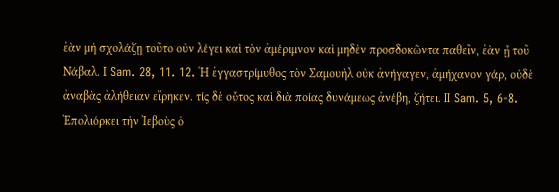ἐὰν μὴ σχολάζῃ τοῦτο οὐν λέγει καὶ τὸν ἀμέριμνον καὶ μηδὲν προσδοκῶντα παθεῖν, ἐὰν ᾖ τοῦ Νάβαλ. Ι Sam. 28, 11. 12. Ἡ ἐγγαστρίμυθος τὸν Σαμουὴλ οὐκ ἀνήγαγεν, ἀμήχανον γάρ, οὐδὲ ἀναβὰς ἀλήθειαν εἴρηκεν. τίς δὲ οὗτος καὶ διὰ ποίας δυνάμεως ἀνέβη, ζήτει. II Sam. 5, 6-8. Ἐπολιόρκει τὴν Ἰεβοὺς ὀ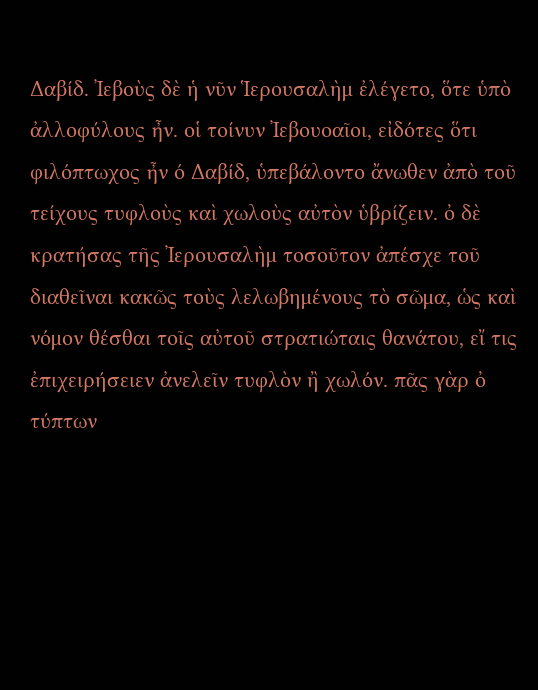Δαβίδ. Ἰεβοὺς δὲ ἡ νῦν Ἱερουσαλὴμ ἐλέγετο, ὅτε ὑπὸ ἀλλοφύλους ἦν. οἱ τοίνυν Ἰεβουοαῖοι, εἰδότες ὅτι φιλόπτωχος ἦν ό Δαβίδ, ὑπεβάλοντο ἄνωθεν ἀπὸ τοῦ τείχους τυφλοὺς καὶ χωλοὺς αὐτὸν ὑβρίζειν. ὀ δὲ κρατήσας τῆς Ἰερουσαλὴμ τοσοῦτον ἀπέσχε τοῦ διαθεῖναι κακῶς τοὺς λελωβημένους τὸ σῶμα, ὡς καὶ νόμον θέσθαι τοῖς αὐτοῦ στρατιώταις θανάτου, εἴ τις ἐπιχειρήσειεν ἀνελεῖν τυφλὸν ἢ χωλόν. πᾶς γὰρ ὀ τύπτων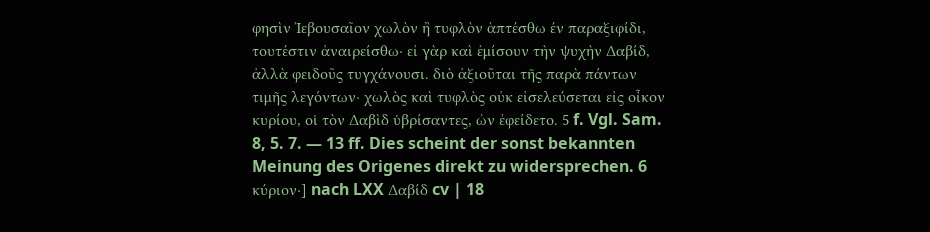φησὶν Ἰεβουσαῖον χωλὸν ἢ τυφλὸν ἁπτέσθω έν παραξιφίδι, τουτέστιν ἀναιρείσθω· εἰ γὰρ καὶ ἐμίσουν τὴν ψυχὴν Δαβίδ, ἀλλὰ φειδοῦς τυγχάνουσι. διὸ ἀξιοῦται τῆς παρὰ πάντων τιμῆς λεγόντων· χωλὸς καὶ τυφλὸς οὐκ εἰσελεύσεται εἰς οἶκον κυρίου, οἱ τὸν Δαβὶδ ὑβρίσαντες, ὠν ἐφείδετο. 5 f. Vgl. Sam. 8, 5. 7. — 13 ff. Dies scheint der sonst bekannten Meinung des Origenes direkt zu widersprechen. 6 κύριον·] nach LXX Δαβίδ cv | 18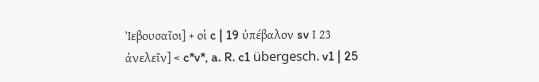Ἰεβουσαῖοι] + οἱ c | 19 ὐπέβαλον sv Ι 23 ἀνελεῖν] < c*v*, a. R. c1 übergesch. v1 | 25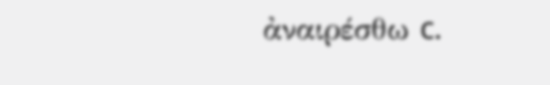ἀναιρέσθω c.